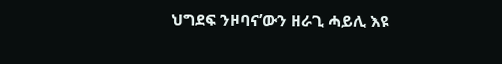ህግደፍ ንዞባና’ውን ዘራጊ ሓይሊ እዩ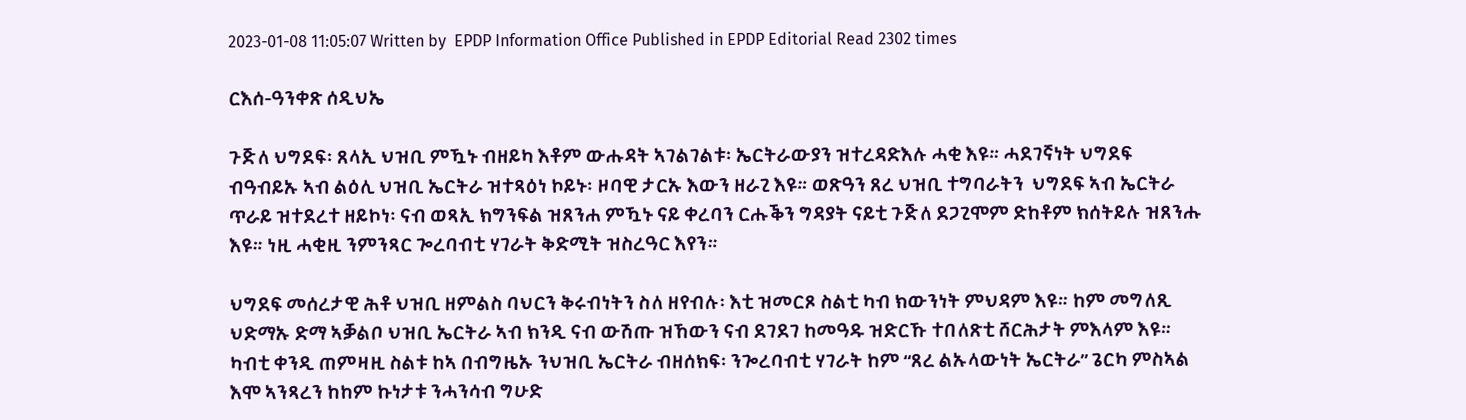2023-01-08 11:05:07 Written by  EPDP Information Office Published in EPDP Editorial Read 2302 times

ርእሰ-ዓንቀጽ ሰዲህኤ

ጉጅለ ህግደፍ፡ ጸላኢ ህዝቢ ምዃኑ ብዘይካ እቶም ውሑዳት ኣገልገልቱ፡ ኤርትራውያን ዝተረዳድእሉ ሓቂ እዩ። ሓደገኛነት ህግደፍ ብዓብይኡ ኣብ ልዕሊ ህዝቢ ኤርትራ ዝተጻዕነ ኮይኑ፡ ዞባዊ ታርኡ እውን ዘራጊ እዩ። ወጽዓን ጸረ ህዝቢ ተግባራትን  ህግደፍ ኣብ ኤርትራ ጥራይ ዝተደረተ ዘይኮነ፡ ናብ ወጻኢ ክግንፍል ዝጸንሐ ምዃኑ ናይ ቀረባን ርሑቕን ግዳያት ናይቲ ጉጅለ ደጋጊሞም ድከቶም ክሰትይሉ ዝጸንሑ እዩ። ነዚ ሓቂዚ ንምንጻር ጐረባብቲ ሃገራት ቅድሚት ዝስረዓር እየን።

ህግደፍ መሰረታዊ ሕቶ ህዝቢ ዘምልስ ባህርን ቅሩብነትን ስለ ዘየብሉ፡ እቲ ዝመርጾ ስልቲ ካብ ክውንነት ምህዳም እዩ። ከም መግለጺ ህድማኡ ድማ ኣቓልቦ ህዝቢ ኤርትራ ኣብ ክንዲ ናብ ውሽጡ ዝኸውን ናብ ደገደገ ከመዓዱ ዝድርኹ ተበለጽቲ ሸርሕታት ምእላም እዩ። ካብቲ ቀንዲ ጠምዛዚ ስልቱ ከኣ በብግዜኡ ንህዝቢ ኤርትራ ብዘሰክፍ፡ ንጐረባብቲ ሃገራት ከም “ጸረ ልኡላውነት ኤርትራ” ጌርካ ምስኣል እሞ ኣንጻረን ከከም ኩነታቱ ንሓንሳብ ግሁድ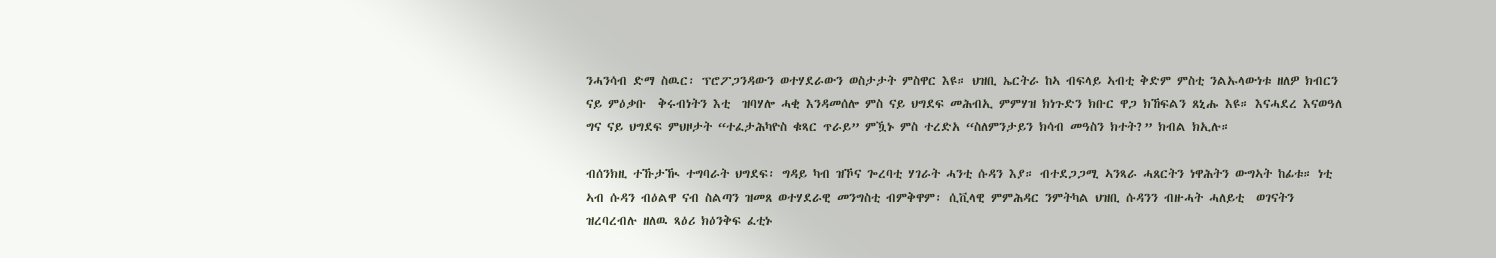ንሓንሳብ ድማ ስዉር፡ ፕሮፖጋንዳውን ወተሃደራውን ወስታታት ምስዋር እዩ። ህዝቢ ኤርትራ ከኣ ብፍላይ ኣብቲ ቅድም ምስቲ ንልኡላውነቱ ዘለዎ ክብርን ናይ ምዕቃቡ  ቅሩብነትን እቲ  ዝባሃሎ ሓቂ እንዳመሰሎ ምስ ናይ ህግደፍ መሕብኢ ምምሃዝ ክነጉድን ክቡር ዋጋ ክኸፍልን ጸኒሑ እዩ። እናሓደረ እናወዓለ ግና ናይ ህግደፍ ምህዞታት “ተፈታሕካዮስ ቁጻር ጥራይ” ምዃኑ ምስ ተረድአ “ስለምንታይን ክሳብ መዓስን ክተት?” ክብል ክኢሉ።

ብሰንክዚ ተኹታዂ ተግባራት ህግደፍ፡ ግዳይ ካብ ዝኾና ጐረባቲ ሃገራት ሓንቲ ሱዳን እያ። ብተደጋጋሚ ኣንጻራ ሓጸርትን ነዋሕትን ውግኣት ከፊቱ። ነቲ ኣብ ሱዳን ብዕልዋ ናብ ስልጣን ዝመጸ ወተሃደራዊ መንግስቲ ብምቅዋም፡ ሲቪላዊ ምምሕዳር ንምትካል ህዝቢ ሱዳንን ብዙሓት ሓለይቲ  ወገናትን ዝረባረብሉ ዘለዉ ጻዕሪ ክዕንቅፍ ፈቲኑ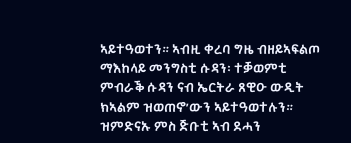ኣይተዓወተን። ኣብዚ ቀረባ ግዜ ብዘይኣፍልጦ ማእከላይ መንግስቲ ሱዳን፡ ተቓወምቲ ምብራቕ ሱዳን ናብ ኤርትራ ጸዊዑ ውዲት ክኣልም ዝወጠኖ’ውን ኣይተዓወተሉን። ዝምድናኡ ምስ ጅቡቲ ኣብ ደሓን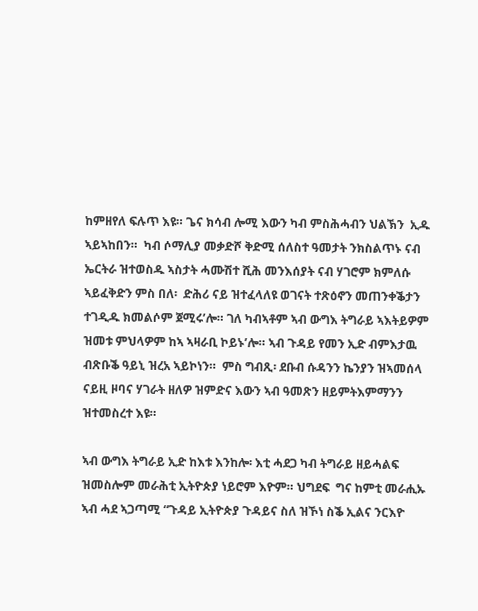ከምዘየለ ፍሉጥ እዩ። ጌና ክሳብ ሎሚ እውን ካብ ምስሕሓብን ህልኽን  ኢዱ ኣይኣከበን።  ካብ ሶማሊያ መቃድሾ ቅድሚ ሰለስተ ዓመታት ንክስልጥኑ ናብ ኤርትራ ዝተወስዱ ኣስታት ሓሙሽተ ሺሕ መንእሰያት ናብ ሃገሮም ክምለሱ ኣይፈቅድን ምስ በለ፡  ድሕሪ ናይ ዝተፈላለዩ ወገናት ተጽዕኖን መጠንቀቕታን ተገዲዱ ክመልሶም ጀሚሩ’ሎ። ገለ ካብኣቶም ኣብ ውግእ ትግራይ ኣእትይዎም ዝመቱ ምህላዎም ከኣ ኣዛራቢ ኮይኑ’ሎ። ኣብ ጉዳይ የመን ኢድ ብምእታዉ ብጽቡቕ ዓይኒ ዝረአ ኣይኮነን።  ምስ ግብጺ፡ ደቡብ ሱዳንን ኬንያን ዝኣመሰላ ናይዚ ዞባና ሃገራት ዘለዎ ዝምድና እውን ኣብ ዓመጽን ዘይምትእምማንን ዝተመስረተ እዩ።

ኣብ ውግእ ትግራይ ኢድ ከእቱ እንከሎ፡ እቲ ሓደጋ ካብ ትግራይ ዘይሓልፍ ዝመስሎም መራሕቲ ኢትዮጵያ ነይሮም እዮም። ህግደፍ  ግና ከምቲ መራሒኡ ኣብ ሓደ ኣጋጣሚ “ጉዳይ ኢትዮጵያ ጉዳይና ስለ ዝኾነ ስቕ ኢልና ንርእዮ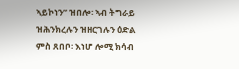ኣይኮነን” ዝበሎ፡ ኣብ ትግራይ ዝሕንክረሉን ዝዘርገሉን ዕድል ምስ ጸበቦ፡ እነሆ ሎሚ ክሳብ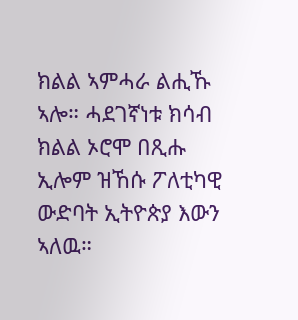ክልል ኣምሓራ ልሒኹ ኣሎ። ሓደገኛነቱ ክሳብ ክልል ኦሮሞ በጺሑ ኢሎም ዝኸሱ ፖለቲካዊ ውድባት ኢትዮጵያ እውን ኣለዉ።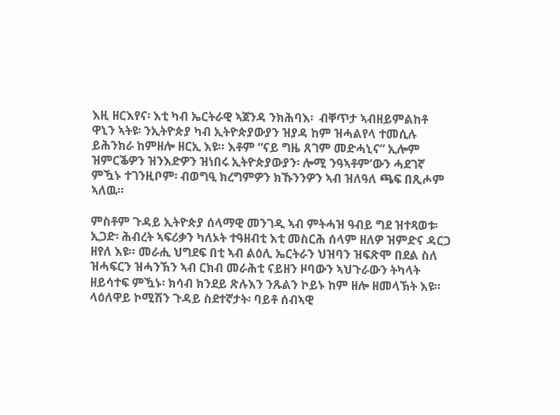እዚ ዘርእየና፡ እቲ ካብ ኤርትራዊ ኣጀንዳ ንክሕባእ፡  ብቐጥታ ኣብዘይምልከቶ ዋኒን ኣትዩ፡ ንኢትዮጵያ ካብ ኢትዮጵያውያን ዝያዳ ከም ዝሓልየላ ተመሲሉ ይሕንክራ ከምዘሎ ዘርኢ እዩ። እቶም “ናይ ግዜ ጸገም መድሓኒና” ኢሎም ዝምርቕዎን ዝንእድዎን ዝነበሩ ኢትዮጵያውያን፡ ሎሚ ንዓኣቶም’ውን ሓደገኛ ምዃኑ ተገንዚቦም፡ ብወግዒ ክረግምዎን ክኹንንዎን ኣብ ዝለዓለ ጫፍ በጺሖም ኣለዉ።

ምስቶም ጉዳይ ኢትዮጵያ ሰላማዊ መንገዲ ኣብ ምትሓዝ ዓብይ ግደ ዝተጻወቱ፡ ኢጋድ፡ ሕብረት ኣፍሪቃን ካለኦት ተዓዘብቲ እቲ መስርሕ ሰላም ዘለዎ ዝምድና ዳርጋ ዘየለ እዩ። መራሒ ህግደፍ በቲ ኣብ ልዕሊ ኤርትራን ህዝባን ዝፍጽሞ በደል ስለ ዝሓፍርን ዝሓንኽን ኣብ ርክብ መራሕቲ ናይዘን ዞባውን ኣህጉራውን ትካላት ዘይሳተፍ ምዃኑ፡ ክሳብ ክንደይ ጽሉእን ንጹልን ኮይኑ ከም ዘሎ ዘመላኽት እዩ። ላዕለዋይ ኮሚሽን ጉዳይ ስደተኛታት፡ ባይቶ ሰብኣዊ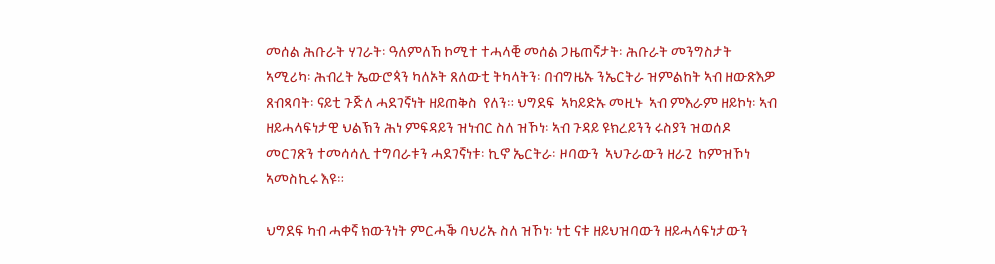መሰል ሕቡራት ሃገራት፡ ዓለምለኸ ኮሚተ ተሓላቒ መሰል ጋዜጠኛታት፡ ሕቡራት መንግስታት ኣሚሪካ፡ ሕብረት ኤውሮጳን ካለኦት ጸለውቲ ትካላትን፡ በብግዜኡ ንኤርትራ ዝምልከት ኣብ ዘውጽእዎ ጸብጻባት፡ ናይቲ ጉጅለ ሓደገኛነት ዘይጠቅስ  የለን። ህግደፍ  ኣካይድኡ መዚኑ  ኣብ ምእራም ዘይኮነ፡ ኣብ ዘይሓላፍነታዊ ህልኽን ሕነ ምፍዳይን ዝነብር ስለ ዝኾነ፡ ኣብ ጉዳይ ዩክረይንን ሩስያን ዝወሰዶ መርገጽን ተመሳሳሊ ተግባራቱን ሓደገኛነቱ፡ ኪኖ ኤርትራ፡ ዞባውን  ኣህጉራውን ዘራጊ  ከምዝኾነ ኣመስኪሩ እዩ።

ህግደፍ ካብ ሓቀኛ ክውንነት ምርሓቕ ባህሪኡ ስለ ዝኾነ፡ ነቲ ናቱ ዘይህዝባውን ዘይሓላፍነታውን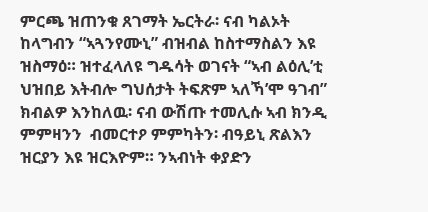ምርጫ ዝጠንቁ ጸገማት ኤርትራ፡ ናብ ካልኦት ከላግብን “ኣጓንየሙኒ” ብዝብል ከስተማስልን እዩ ዝስማዕ። ዝተፈላለዩ ግዱሳት ወገናት “ኣብ ልዕሊ’ቲ ህዝበይ እትብሎ ግህሰታት ትፍጽም ኣለኻ’ሞ ዓገብ” ክብልዎ እንከለዉ፡ ናብ ውሽጡ ተመሊሱ ኣብ ክንዲ ምምዛንን  ብመርተዖ ምምካትን፡ ብዓይኒ ጽልእን ዝርያን እዩ ዝርእዮም። ንኣብነት ቀያድን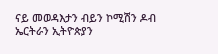ናይ መወዳእታን ብይን ኮሚሽን ዶብ ኤርትራን ኢትዮጵያን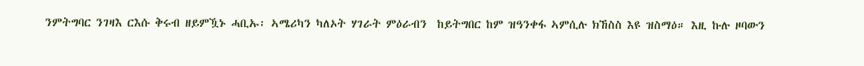ንምትግባር ንገዛእ ርእሱ ቅሩብ ዘይምዃኑ ሓቢኡ፡ ኣሜሪካን ካለኦት ሃገራት ምዕራብን  ከይትግበር ከም ዝዓንቀፋ ኣምሲሉ ክኸስስ እዩ ዝስማዕ። እዚ ኩሉ ዞባውን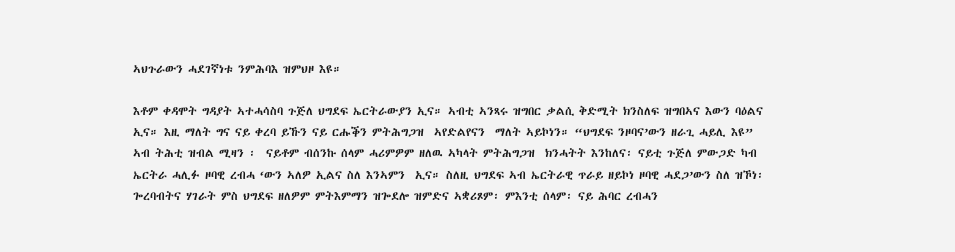ኣህጉራውን ሓደገኛነቱ ንምሕባእ ዝምህዞ እዩ።

እቶም ቀዳሞት ግዳያት ኣተሓሳስባ ጉጅለ ህግደፍ ኤርትራውያን ኢና። ኣብቲ ኣንጻሩ ዝግበር ቃልሲ ቅድሚት ክንስለፍ ዝግበኣና እውን ባዕልና ኢና። እዚ ማለት ግና ናይ ቀረባ ይኹን ናይ ርሑቕን ምትሕግጋዝ  ኣየድልየናን  ማለት ኣይኮነን። “ህግደፍ ንዞባና’ውን ዘራጊ ሓይሊ እዩ”  ኣብ ትሕቲ ዝብል ሚዛን ፡  ናይቶም ብሰንኩ ሰላም ሓሪምዎም ዘለዉ ኣካላት ምትሕግጋዝ  ክንሓትት እንከለና፡ ናይቲ ጉጅለ ምውጋድ ካብ ኤርትራ ሓሊፉ ዞባዊ ረብሓ ‘ውን ኣለዎ ኢልና ስለ እንኣምን  ኢና። ስለዚ ህግደፍ ኣብ ኤርትራዊ ጥራይ ዘይኮነ ዞባዊ ሓደጋ’ውን ስለ ዝኾነ፡ ጐረባብትና ሃገራት ምስ ህግደፍ ዘለዎም ምትእምማን ዝጐደሎ ዝምድና ኣቋሪጾም፡ ምእንቲ ሰላም፡ ናይ ሕባር ረብሓን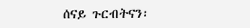ሰናይ ጉርብትናን፡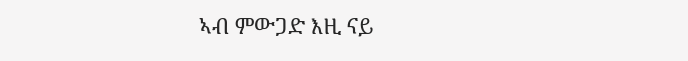ኣብ ምውጋድ እዚ ናይ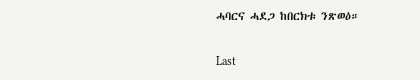ሓባርና ሓደጋ ከበርክቱ ንጽወዕ።

Last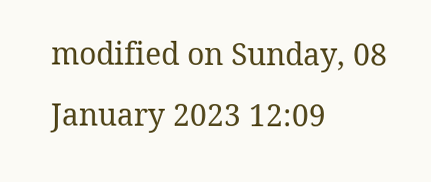modified on Sunday, 08 January 2023 12:09